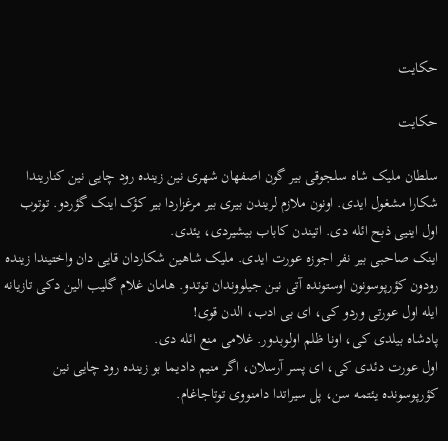حکایت

حکایت

سلطان ملیک شاه سلجوقی بیر گون اصفهان شهری نین زینده رود چایی نین کناریندا شکارا مشغول ایدی. اونون ملازم لریندن بیری بیر مرغزاردا بیر کؤک اینک گؤردو. توتوب اول اینیی ذبح ائله دی. اتیندن کاباب بیشیردی، یئدی.
اینک صاحبی بیر نفر اجوزه عورت ایدی. ملیک شاهین شکاردان قایی دان واختیندا زینده رودون کؤرپوسونون اوستونده آتی نین جیلووندان توتدو. هامان غلام گلیب الین دکی تازیانه ایله اول عورتی وردو کی، ای بی ادب، الدن قوی!
پادشاه بیلدی کی، اونا ظلم اولوبدور. غلامی منع ائله دی.
اول عورت دئدی کی، ای پسر آرسلان، اگر منیم دادیما بو زینده رود چایی نین کؤرپوسونده یئتمه سن، پل سیراتدا دامنووی توتاجاغام.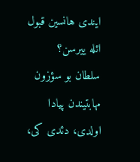ایندی هانسین قبول ائله ییرسن؟
سلطان بو سؤزون مهابتیندن پیادا اولدی، دئدی کی،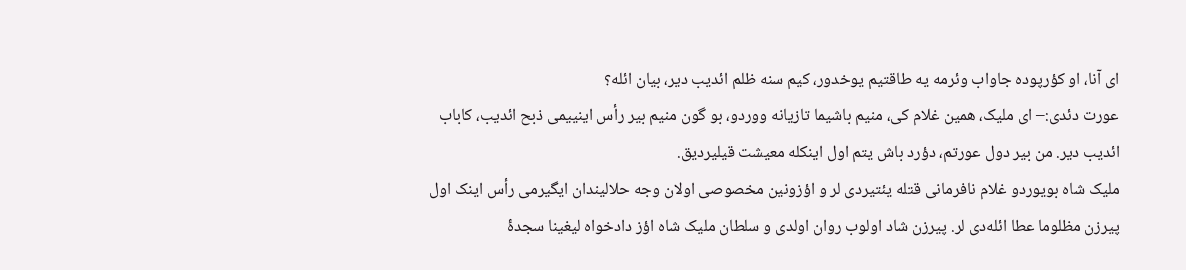ای آنا، او کؤرپوده جاواب وئرمه یه طاقتیم یوخدور، کیم سنه ظلم ائدیب دیر، بیان ائله؟
عورت دئدی:– ای ملیک، همین غلام کی، منیم باشیما تازیانه ووردو، بو گون منیم بیر رأس اینییمی ذبح ائدیب، کاباب ائدیب دیر. من بیر دول عورتم، دؤرد باش یتم اول اینکله معیشت قیلیردیق.
ملیک شاه بویوردو غلام نافرمانی قتله یئتیردی لر و اؤزونین مخصوصی اولان وجه حلالیندان ایگیرمی رأس اینک اول پیرزن مظلوما عطا ائله‌دی لر. پیرزن شاد اولوب روان اولدی و سلطان ملیک شاه اؤز دادخواه لیغینا سجدۀ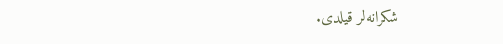شکرانه‌لر قیلدی.